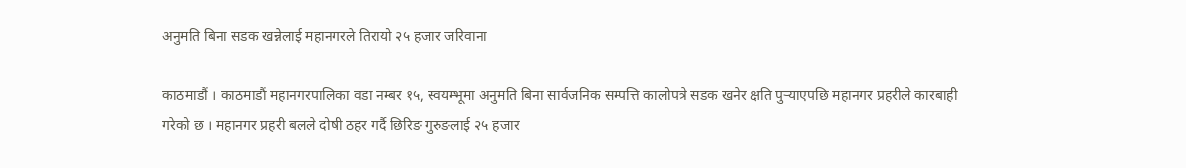अनुमति बिना सडक खन्नेलाई महानगरले तिरायो २५ हजार जरिवाना

काठमाडौं । काठमाडौं महानगरपालिका वडा नम्बर १५, स्वयम्भूमा अनुमति बिना सार्वजनिक सम्पत्ति कालोपत्रे सडक खनेर क्षति पुर्‍याएपछि महानगर प्रहरीले कारबाही गरेको छ । महानगर प्रहरी बलले दोषी ठहर गर्दै छिरिङ गुरुङलाई २५ हजार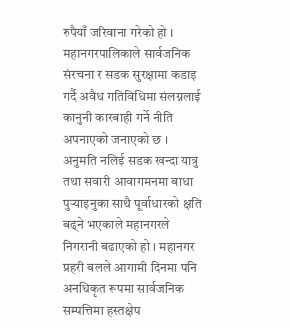रुपैयाँ जरिवाना गरेको हो । महानगरपालिकाले सार्वजनिक संरचना र सडक सुरक्षामा कडाइ गर्दै अवैध गतिविधिमा संलग्नलाई कानुनी कारबाही गर्ने नीति अपनाएको जनाएको छ । अनुमति नलिई सडक खन्दा यात्रु तथा सवारी आवागमनमा बाधा पुर्‍याइनुका साथै पूर्वाधारको क्षति बढ्ने भएकाले महानगरले निगरानी बढाएको हो । महानगर प्रहरी बलले आगामी दिनमा पनि अनधिकृत रूपमा सार्वजनिक सम्पत्तिमा हस्तक्षेप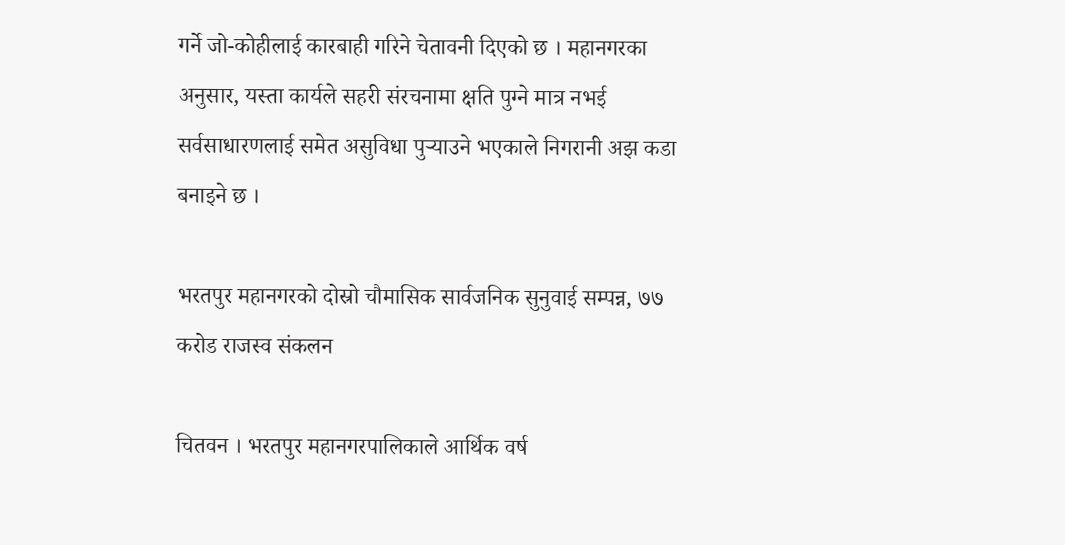गर्ने जो-कोहीलाई कारबाही गरिने चेतावनी दिएको छ । महानगरका अनुसार, यस्ता कार्यले सहरी संरचनामा क्षति पुग्ने मात्र नभई सर्वसाधारणलाई समेत असुविधा पुर्‍याउने भएकाले निगरानी अझ कडा बनाइने छ ।

भरतपुर महानगरको दोस्रो चौमासिक सार्वजनिक सुनुवाई सम्पन्न, ७७ करोड राजस्व संकलन

चितवन । भरतपुर महानगरपालिकाले आर्थिक वर्ष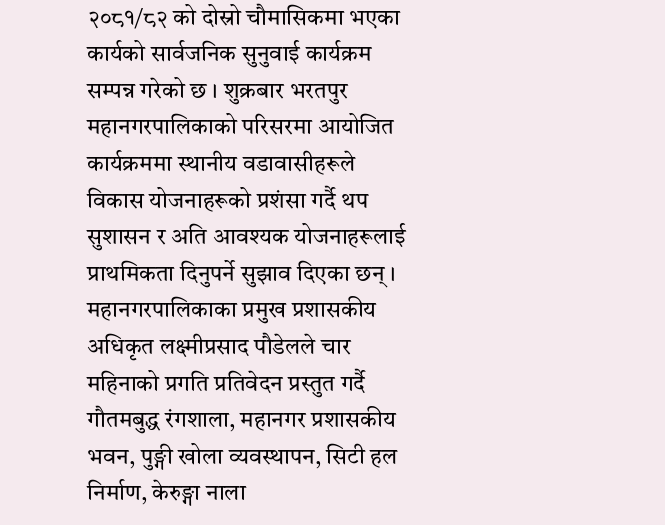२०८१/८२ को दोस्रो चौमासिकमा भएका कार्यको सार्वजनिक सुनुवाई कार्यक्रम सम्पन्न गरेको छ । शुक्रबार भरतपुर महानगरपालिकाको परिसरमा आयोजित कार्यक्रममा स्थानीय वडावासीहरूले विकास योजनाहरूको प्रशंसा गर्दै थप सुशासन र अति आवश्यक योजनाहरूलाई प्राथमिकता दिनुपर्ने सुझाव दिएका छन् । महानगरपालिकाका प्रमुख प्रशासकीय अधिकृत लक्ष्मीप्रसाद पौडेलले चार महिनाको प्रगति प्रतिवेदन प्रस्तुत गर्दै गौतमबुद्ध रंगशाला, महानगर प्रशासकीय भवन, पुङ्गी खोला व्यवस्थापन, सिटी हल निर्माण, केरुङ्गा नाला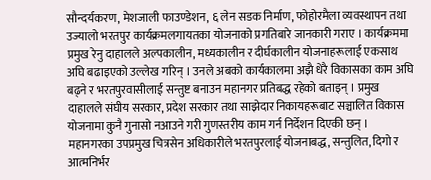सौन्दर्यकरण, मेशजाली फाउण्डेशन, ६ लेन सडक निर्माण, फोहोरमैला व्यवस्थापन तथा उज्यालो भरतपुर कार्यक्रमलगायतका योजनाको प्रगतिबारे जानकारी गराए । कार्यक्रममा प्रमुख रेनु दाहालले अल्पकालीन, मध्यकालीन र दीर्घकालीन योजनाहरूलाई एकसाथ अघि बढाइएको उल्लेख गरिन् । उनले अबको कार्यकालमा अझै धेरै विकासका काम अघि बढ्ने र भरतपुरवासीलाई सन्तुष्ट बनाउन महानगर प्रतिबद्ध रहेको बताइन् । प्रमुख दाहालले संघीय सरकार, प्रदेश सरकार तथा साझेदार निकायहरूबाट सञ्चालित विकास योजनामा कुनै गुनासो नआउने गरी गुणस्तरीय काम गर्न निर्देशन दिएकी छन् । महानगरका उपप्रमुख चित्रसेन अधिकारीले भरतपुरलाई योजनाबद्ध, सन्तुलित, दिगो र आत्मनिर्भर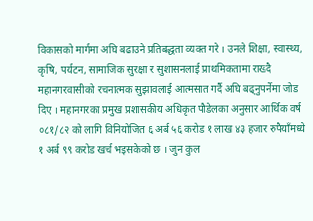विकासको मार्गमा अघि बढाउने प्रतिबद्धता व्यक्त गरे । उनले शिक्षा, स्वास्थ्य, कृषि, पर्यटन, सामाजिक सुरक्षा र सुशासनलाई प्राथमिकतामा राख्दै महानगरवासीको रचनात्मक सुझावलाई आत्मसात गर्दै अघि बढ्नुपर्नेमा जोड दिए । महानगरका प्रमुख प्रशासकीय अधिकृत पौडेलका अनुसार आर्थिक वर्ष ०८१/८२ को लागि विनियोजित ६ अर्ब ५६ करोड १ लाख ४३ हजार रुपैयाँमध्ये १ अर्ब ९९ करोड खर्च भइसकेको छ । जुन कुल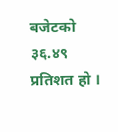बजेटको ३६.४९ प्रतिशत हो ।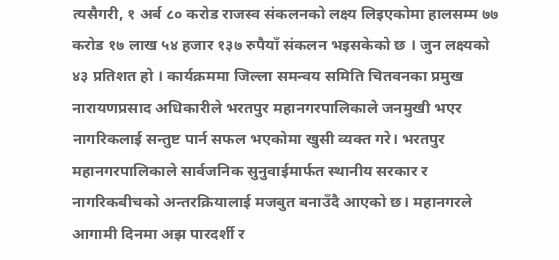त्यसैगरी, १ अर्ब ८० करोड राजस्व संकलनको लक्ष्य लिइएकोमा हालसम्म ७७ करोड १७ लाख ५४ हजार १३७ रुपैयाँ संकलन भइसकेको छ । जुन लक्ष्यको ४३ प्रतिशत हो । कार्यक्रममा जिल्ला समन्वय समिति चितवनका प्रमुख नारायणप्रसाद अधिकारीले भरतपुर महानगरपालिकाले जनमुखी भएर नागरिकलाई सन्तुष्ट पार्न सफल भएकोमा खुसी व्यक्त गरे। भरतपुर महानगरपालिकाले सार्वजनिक सुनुवाईमार्फत स्थानीय सरकार र नागरिकबीचको अन्तरक्रियालाई मजबुत बनाउँदै आएको छ। महानगरले आगामी दिनमा अझ पारदर्शी र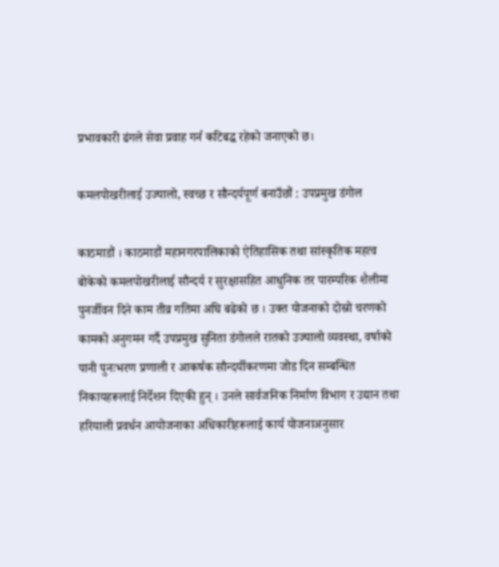प्रभावकारी ढंगले सेवा प्रवाह गर्न कटिबद्ध रहेको जनाएको छ।

कमलपोखरीलाई उज्यालो, स्वच्छ र सौन्दर्यपूर्ण बनाउँछौं : उपप्रमुख डंगोल

काठमाडौं । काठमाडौं महानगरपालिकाको ऐतिहासिक तथा सांस्कृतिक महत्व बोकेको कमलपोखरीलाई सौन्दर्य र सुरक्षासहित आधुनिक तर पारम्परिक शैलीमा पुनर्जीवन दिने काम तीव्र गतिमा अघि बढेको छ । उक्त योजनाको दोस्रो चरणको कामको अनुगमन गर्दै उपप्रमुख सुनिता डंगोलले रातको उज्यालो व्यवस्था, वर्षाको पानी पुनःभरण प्रणाली र आकर्षक सौन्दर्यीकरणमा जोड दिन सम्बन्धित निकायहरूलाई निर्देशन दिएकी हुन् । उनले सार्वजनिक निर्माण विभाग र उद्यान तथा हरियाली प्रवर्धन आयोजनाका अधिकारीहरूलाई कार्य योजनाअनुसार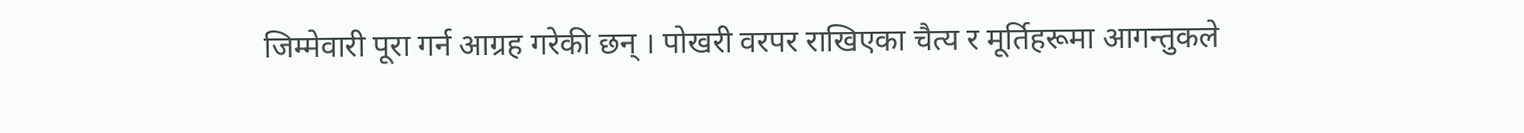जिम्मेवारी पूरा गर्न आग्रह गरेकी छन् । पोखरी वरपर राखिएका चैत्य र मूर्तिहरूमा आगन्तुकले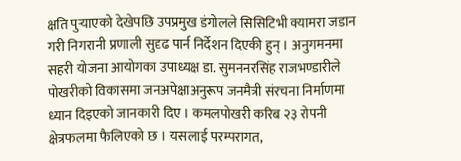क्षति पुर्‍याएको देखेपछि उपप्रमुख डंगोलले सिसिटिभी क्यामरा जडान गरी निगरानी प्रणाली सुदृढ पार्न निर्देशन दिएकी हुन् । अनुगमनमा सहरी योजना आयोगका उपाध्यक्ष डा. सुमननरसिंह राजभण्डारीले पोखरीको विकासमा जनअपेक्षाअनुरूप जनमैत्री संरचना निर्माणमा ध्यान दिइएको जानकारी दिए । कमलपोखरी करिब २३ रोपनी क्षेत्रफलमा फैलिएको छ । यसलाई परम्परागत,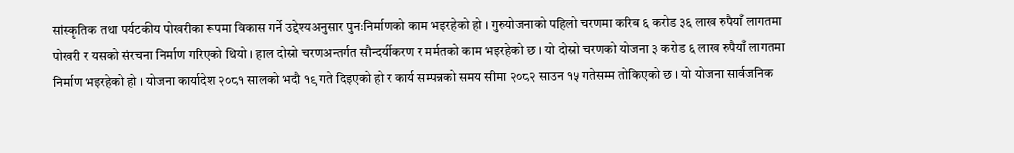सांस्कृतिक तथा पर्यटकीय पोखरीका रूपमा विकास गर्ने उद्देश्यअनुसार पुनःनिर्माणको काम भइरहेको हो । गुरुयोजनाको पहिलो चरणमा करिब ६ करोड ३६ लाख रुपैयाँ लागतमा पोखरी र यसको संरचना निर्माण गरिएको थियो । हाल दोस्रो चरणअन्तर्गत सौन्दर्यीकरण र मर्मतको काम भइरहेको छ । यो दोस्रो चरणको योजना ३ करोड ६ लाख रुपैयाँ लागतमा निर्माण भइरहेको हो । योजना कार्यादेश २०८१ सालको भदौ १९ गते दिइएको हो र कार्य सम्पन्नको समय सीमा २०८२ साउन १५ गतेसम्म तोकिएको छ । यो योजना सार्वजनिक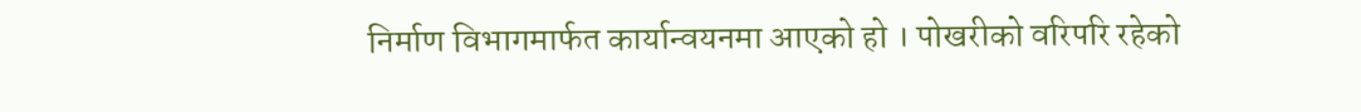निर्माण विभागमार्फत कार्यान्वयनमा आएको हो । पोखरीको वरिपरि रहेको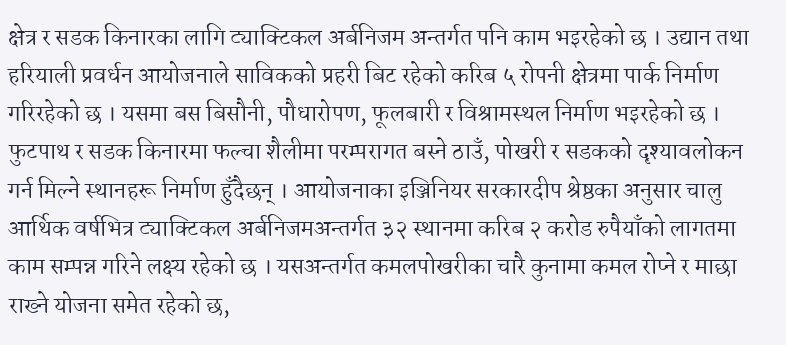क्षेत्र र सडक किनारका लागि ट्याक्टिकल अर्बनिजम अन्तर्गत पनि काम भइरहेको छ । उद्यान तथा हरियाली प्रवर्धन आयोजनाले साविकको प्रहरी बिट रहेको करिब ५ रोपनी क्षेत्रमा पार्क निर्माण गरिरहेको छ । यसमा बस बिसौनी, पौधारोपण, फूलबारी र विश्रामस्थल निर्माण भइरहेको छ । फुटपाथ र सडक किनारमा फल्चा शैलीमा परम्परागत बस्ने ठाउँ, पोखरी र सडकको दृश्यावलोकन गर्न मिल्ने स्थानहरू निर्माण हुँदैछन् । आयोजनाका इञ्जिनियर सरकारदीप श्रेष्ठका अनुसार चालु आर्थिक वर्षभित्र ट्याक्टिकल अर्बनिजमअन्तर्गत ३२ स्थानमा करिब २ करोड रुपैयाँको लागतमा काम सम्पन्न गरिने लक्ष्य रहेको छ । यसअन्तर्गत कमलपोखरीका चारै कुनामा कमल रोप्ने र माछा राख्ने योजना समेत रहेको छ,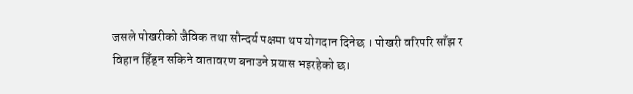जसले पोखरीको जैविक तथा सौन्दर्य पक्षमा थप योगदान दिनेछ । पोखरी वरिपरि साँझ र विहान हिँड्न सकिने वातावरण बनाउने प्रयास भइरहेको छ।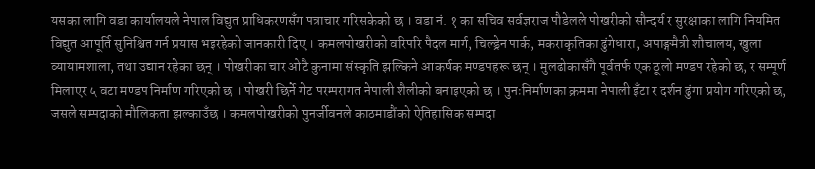यसका लागि वडा कार्यालयले नेपाल विद्युत प्राधिकरणसँग पत्राचार गरिसकेको छ । वडा नं. १ का सचिव सर्वज्ञराज पौडेलले पोखरीको सौन्दर्य र सुरक्षाका लागि नियमित विद्युत आपूर्ति सुनिश्चित गर्न प्रयास भइरहेको जानकारी दिए । कमलपोखरीको वरिपरि पैदल मार्ग, चिल्ड्रेन पार्क, मकराकृतिका ढुंगेधारा, अपाङ्गमैत्री शौचालय, खुला व्यायामशाला, तथा उद्यान रहेका छन् । पोखरीका चार ओटै कुनामा संस्कृति झल्किने आकर्षक मण्डपहरू छन् । मुलढोकासँगै पूर्वतर्फ एक ठूलो मण्डप रहेको छ, र सम्पूर्ण मिलाएर ५ वटा मण्डप निर्माण गरिएको छ । पोखरी छिर्ने गेट परम्परागत नेपाली शैलीको बनाइएको छ । पुनःनिर्माणका क्रममा नेपाली इँटा र दर्शन ढुंगा प्रयोग गरिएको छ, जसले सम्पदाको मौलिकता झल्काउँछ । कमलपोखरीको पुनर्जीवनले काठमाडौंको ऐतिहासिक सम्पदा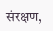संरक्षण,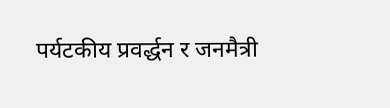पर्यटकीय प्रवर्द्धन र जनमैत्री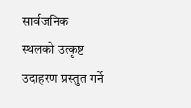सार्वजनिक स्थलको उत्कृष्ट उदाहरण प्रस्तुत गर्ने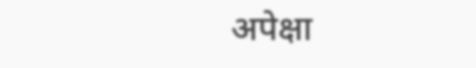अपेक्षा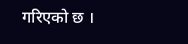गरिएको छ ।